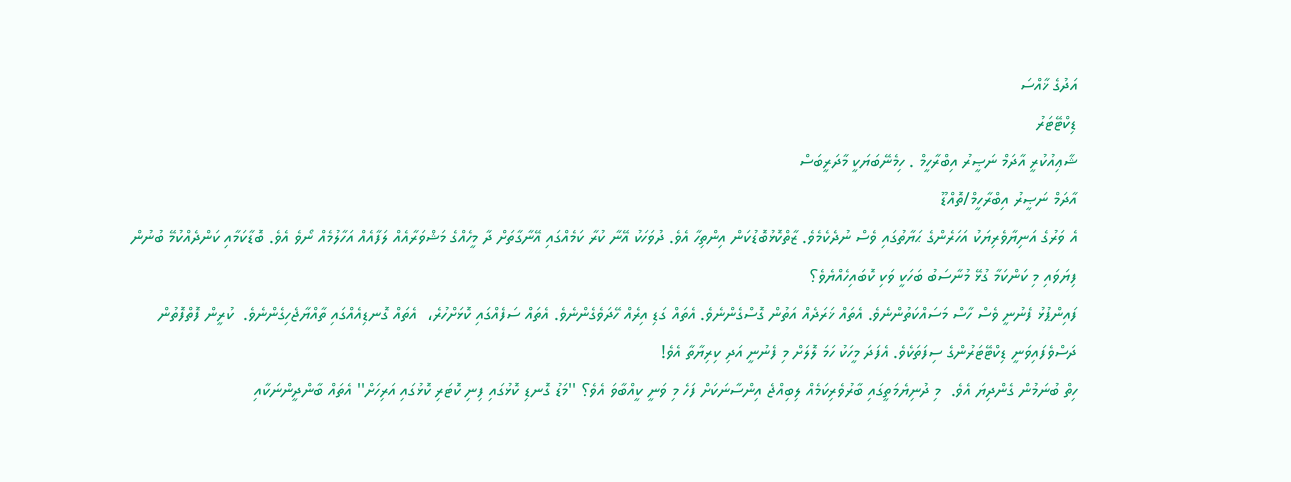އަދުގެ ޚާއްސަ
ޑިކްޓޭޓަރު
ޝާޢިއުކުރީ އާދަމް ނަޞީރު އިބްރާހީމް . ހިމެނޭބަޔަކީ މާދަރީބަސް
އާދަމް ނަޞީރު އިބްރާހީމް/ތޮއްޑޫ
އެ ވަރުގެ އަނިޔާވެރިޔަކު އަހަރެންގެ ޙަޔާތުގައި ވެސް ނުދެކެމެވެ. ޒާތްކޮޅުބޮޑުކަން އިންތިހާ އެވެ. ދުވަހަކު އޭނާ ކުރާ ކަމެއްގައި އޭނާގާތަށް ދާ މީހެއްގެ މަޝްވަރާއެއް ލަފާއެއް އަހާލުމެއް ނޯވެ އެވެ. ބޮޑާކަމާއި ކަންދެއްކުމޭ ބުނުން ފިޔަވައި މި ކަންކަމާ ގުޅޭ މުނާސަބު ބަހަކީ ވަކި ކޮބައިހެއްޔެވެ؟
ފައިންޕުޅު ފެނުނީ ވެސް ހާސް މަސައްކަތުންނެވެ. އެތައް ޚަރަދެއް އަތުން ގޮސްގެންނެވެ. އެތައް ގަޑި އިރެއް ހޭދަވެގެންނެވެ. އެތައް ސަފެއްގައި ކޮޅަށްހުރެ،  އެތައް ގޮނޑިއެއްގައި ތާއްޔާޖެހިގެންނެވެ.  ކުރީން ފޮތްފޮތުން ދަސްވެފައިވަނީ ޑިކްޓޭޓަރުންގެ ސިފަތަކެވެ. އެފަދަ މީހަކު ހަމަ ލޮލަށް މި ފެނުނީ އަދި ކިރިޔާތާ އެވެ!
ހިތް ބުނަމުން ގެންދިޔަ އެވެ.  މި ދުނިޔެމަތީގައި ބާރުވެރިކަމެއް ލިބިއްޖެ އިންސާނަކަށް ފަހެ މި ވަނީ ކީއްބާވަ އެވެ؟ ''މަޑު ގޮނޑި ކޮޅުގައި ފިނި ކޮޓަރި ކޮޅުގައި އަރިހަށް'' އެތައް ބާންދީންނަކާއި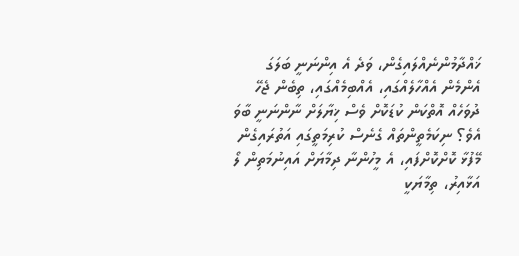ޚައްދާމުންނެއްލައިގެން، ވަދެ އެ އިންނަނީ ބަލަގަ އެންމެން އެއްހާލެއްގައި، އެއްބިމެއްގައި، ތިބެން ޖެހޭ ދުވަހެއް އޮތްކަން ކުޑަކޮށް ވެސް ޚިޔާލަށް ނާންނަނީ ބާވަ އެވެ؟ ނިކަމެތީންތައް ގެނެސް ކުރިމަތީގައި އަތުރައިގެން މޭފުޅާ ކޮށްކޮށްފައި، އެ މީހުންނާ ދިމާޔަށް އައިނުމަތިން ލޯ އަޅާއިރު، ތިމާޔަކީ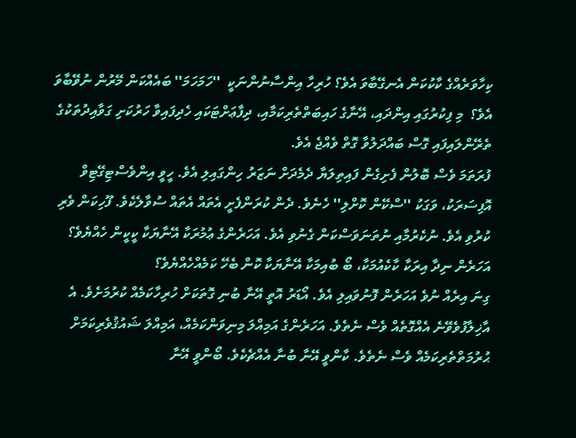ކިހާވަރެއްގެ ކާކުކަން އެނގޭބާވަ އެވެ؟ ހުރިހާ އިންސާނުންނަކީ  ''ހަމަހަމަ'' ބައެއްކަން މޭރުން ނުވޭބާވަ އެވެ؟  މި ފިކުރުގައި އިންދައި، އޭނާގެ ހައިބަތްތެރިކަމާއި، ދިފާޢަށްޓަކައި ހެދިފައިވާ ހަރުކަށި ގަވާއިދުތަކުގެ ތެރޭންލައިފައި ގޮސް ބައްދަލުވާ ގޮތް ވެއްޖެ އެވެ.
ފުރަތަމަ ވެސް ބޮލުން ފެށިގެން ފައިތިލަޔާ ދެމެދަށް ނަޒަރު ހިންގައިލި އެވެ. ހީވީ އިންވެސްޓިގޭޓިވް އޮފިސަރަކު، ވަގަކު ''ސްކޭން ކޮށްލި'' ހެނެވެ. ދެން ކުރަންފެށީ އެތައް އެތައް ސުވާލެކެވެ. ފޫހިކަން ވެރި ކުރުވި އެވެ. ނުކެރުމާއި ނުތަނަވަސްކަން ގެނުވި އެވެ. އަހަރެންގެ ޢުމުރަކާ އޭނާޔަކާ ކީކީން ހެއްޔެވެ؟ އަހަރެން ނިދާ އިރަކާ ކާކެއުމަކާ، ބޯ ބުއިމަކާ އޭނާޔަކާ ކޮން ބެހޭ ކަމެއްހެއްޔެވެ؟
ގިނަ އިރެއް ނުވެ އަހަރެން ފޮނުވައިލި އެވެ. އޯޑަރު އޮތީ އޭނާ ބުނި ގޮތަކަށް ހުރިހާކަމެއް ކުރުމަށެވެ. އެ އާޚިލާފުވެވޭނެ އެއްގޮތެއް ވެސް ނެތެވެ. އަހަރެންގެ އަމިއްލަ މިނިވަންކަމެއް، އަމިއްލަ ޝައުޤުވެރިކަމަށް ޙުރުމަތްތެރިކަމެއް ވެސް ނެތެވެ. ކާންވީ އޭނާ ބުނާ އެއްޗެކެވެ. ބޯންވީ އޭނާ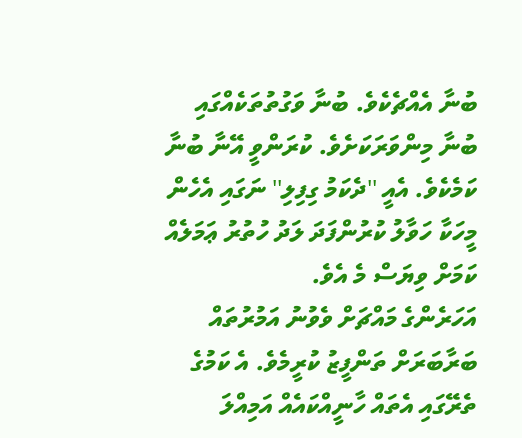ބުނާ އެއްޗެކެވެ. ބުނާ ވަގުތުތަކެއްގައި ބުނާ މިންވަރަކަށެވެ. ކުރަންވީ އޭނާ ބުނާ ކަމެކެވެ. އެއީ ''ދެކަމު ގިފިލި'' ނަގައި އެހެން މީހަކާ ހަވާލު ކުރުންފަދަ ލަދު ހުތުރު ޢަމަލެއް ކަމަށް ވިޔަސް މެ އެވެ.
އަހަރެންގެ މައްޗަށް ވެވުނު އަމުރުތައް ބަރާބަރަށް ތަންފީޒު ކުރީމެވެ. އެ ކަމުގެ ތެރޭގައި އެތައް ހާނީއްކައެއް އަމިއްލަ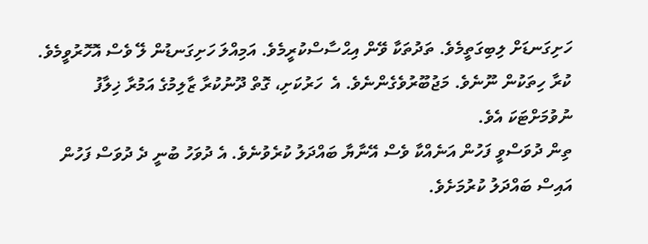ހަށިގަނޑަށް ލިބިގަތީމެވެ. ތަދުތަކާ ވޭން އިޙްސާސްކުރީމެވެ. އަމިއްލަ ހަށިގަނޑުން ލޭ ވެސް އޮހޮރުވީމެވެ. ކުރާ ހިތަކުން ނޫނެވެ. މަޖުބޫރުވެގެންނެވެ. އެ  ހަރުކަށި، ގޮތް ދޫނުކުރާ ޒާލިމުގެ އަމުރާ ޚިލާފު ނުވުމަށްޓަކަ އެވެ.
ތިން ދުވަސްވީ ފަހުން އަނެއްކާ ވެސް އޭނާޔާ ބައްދަލު ކުރެވުނެވެ. އެ ދުވަހު ބުނީ ދެ ދުވަސް ފަހުން އައިސް ބައްދަލު ކުރުމަށެވެ.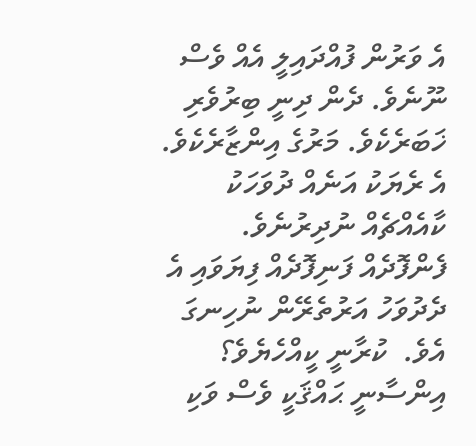އެ ވަރުން ފުއްދައިލީ އެއް ވެސް ނޫނެވެ. ދެން ދިނީ ބިރުވެރި ޚަބަރެކެވެ. މަރުގެ އިންޒާރެކެވެ. އެ ރެޔަކު އަނެއް ދުވަހަކު ކާއެއްޗެއް ނުދިރުނެވެ.  ފެންފޮދެއް ފަނިފޮދެއް ފިޔަވައި އެ ދެދުވަހު އަރުތެރޭން ނުހިނގަ އެވެ.  ކުރާނީ ކީއްހެޔެވެ؟ އިންސާނީ ޙައްޤަކީ ވެސް ވަކި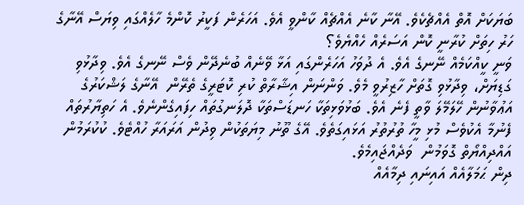ބަޔަކަށް އޮތް އެއްޗެކެވެ. އޭނާ ކާނެ އެއްޗެއް ކާންވީ އެވެ. އަހަރެން ފަކީރު ކޮންމެ ހާލެއްގައި ވިޔަސް އޭނާގެ ހަރު ހިތަށް ކުރާނީ ކޮން އަސަރެއް ހެއްޔެވެ؟
ވަނީ ކީއްކަމެއް ނޭނގެ އެވެ. އެ ދުވަހު އަހަރެންގައި އަޅާ ވޭނެއް ބުނެދޭން ވެސް ނޭނގެ އެވެ. ވިދާޅުވި ގަޑިޔަށް، ވިދާޅުވި ގޮތަށް ހާޒިރުވީ މެވެ. ވަންނަން އިޝާރާތް ކުރި ކޮޓަރީގެ ތެރޭން  އޭނާގެ ލަޝްކަރުގެ އަޢުވާނުން ހޭލަމޭލަ ވާތީ ފެނެ އެވެ. ބަޅުވަޅިތަކާ ހަނޑަސްތަކާ ދޮލަނގުތައް ހިފައިގެންނެވެ. އެ ހަތިޔާރުތައް ފެނުމާ އެކުވެސް މުޅި މީހާ ތުރުތުރު އަޅައިގަތެވެ. އޭގެ ތޫނު މިޔަތަކުން ވިދުން އަރައަރާ ހުއްޓެވެ. ކުކުރަމުން އައްދިއްޔޯތް ގޮވަމުން  ވަދެއްޖައިމެވެ.
ދިން ޙަމަލާއެއް އައިނައި ދިމާއެއް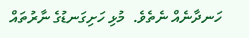ހަނދާނެއް ނެތެވެ.  މުޅި ހަށިގަނޑުގެ ނާރުތައް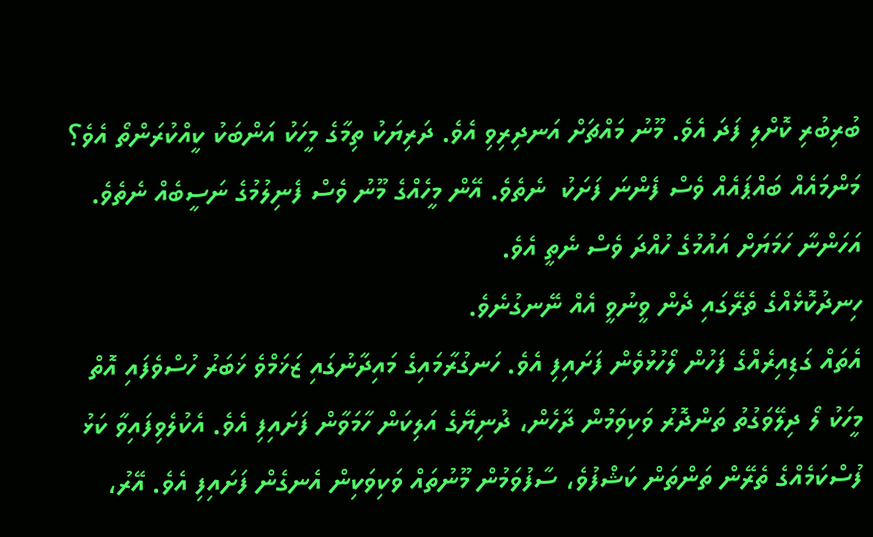ބުރިބުރި ކޮށްލި ފަދަ އެވެ. މޫނު މައްޗަށް އަނދިރިވި އެވެ. ދަރިޔަކު ތިމާގެ މީހަކު އަންބަކު ކީއްކުރަންތޯ އެވެ؟ މަންމައެއް ބައްޕައެއް ވެސް ފެންނަ ފަށަކު  ނެތެވެ. އޭން މީހެއްގެ މޫނު ވެސް ފެނިލުމުގެ ނަސީބެއް ނެތެވެ. އަހަންނާ ހަމަޔަށް އައުމުގެ ހުއްދަ ވެސް ނެތީ އެވެ.
ހިނދުކޮޅެއްގެ ތެރޭގައި ދެން ވީނުވީ އެއް ނޭނގުނެވެ.
އެތައް ގަޑިއިރެއްގެ ފަހުން ލޯހުޅުވެން ފަށައިފި އެވެ. ހަނގުރާމައިގެ މައިދާނުގައި ޒަޚަމްވެ ޚަބަރު ހުސްވެފައި އޮތް މީހަކު ލޯ ދިލޭވަގުތު ތަންދޮރު ވަކިވަމުން ދާހެން، ދުނިޔޭގެ އަލިކަން ހާމަވާން ފަށައިފި އެވެ. އެކުލެވިފައިވާ ކަޅު ފުސްކަމެއްގެ ތެރޭން ތަންތަން ކަޝްފުވެ، ސާފުވަމުން މޫނުތައް ވަކިވަކިން އެނގެން ފަށައިފި އެވެ. އޭރު،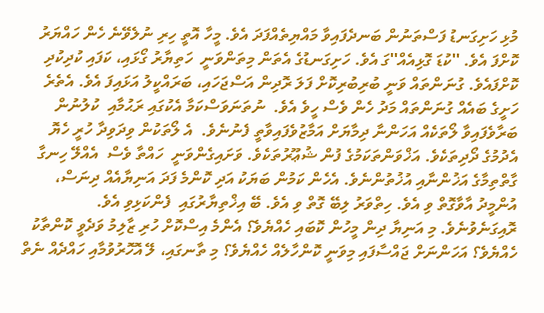މުޅި ހަށިގަނޑު ފަސްތަނުން ބަނދެފައިވާ މައްޔިތެއްފަދަ އެވެ. މީހާ އޮތީ ހިރި ނުލެވޭނެ ހެން ހައްޔަރު ކޮށްފަ އެވެ. ''ކުޑަ ގޮޅިއެއް''ގަ އެވެ. ހަށިގަނޑުގެ އެތަން މިތަންވަނީ  ހަތިޔާރު ގޯޅައި، ކަފައި ކުދިކުދި ކޮށްފައެވެ. ގުނަންތައް ވަނީ ބުރިބުރިކޮށް ފަލަ ރޮދިން އަސްޖަހައި، ބަރައްކީލު އަޅައިފަ އެވެ. އެތެރެ ހަށީގެ ބައެއް ގުނަންތައް މަދު ހެން ވެސް ހީވެ އެވެ.  ނުތަނަވަސްކަމާ އެކުގައި ރަޙުމާއި  ކުލުނުން ބަރާވެފައިވާ ލޯތަކެއް އަހަންނާ ދިމާޔަށް އަމާޒުވެފައިވާތީ ފެނުނެވެ.  އެ ލޯތަކުން ވިދަވިދާ ހުރީ ހެޔޮ އެދުމުގެ ދޯދިތަކެވެ. އަޚްވަންތަކަމުގެ ފުން ޝުޢޫރުތަކެވެ. ވަށައިގެންވަނީ  ހައްތާ ވެސް  އެއްލޭ ހިނގާ ގާތްތިމާގެ އަޚުންނާއި އުޚުތުންނެވެ. އެހެން ކަމުން ބަޔަކު އަދި ކޮންމެ ފަދަ އަނިޔާއެއް ދިނަސް، އުންމީދު އާވާގޮތް ވި އެވެ. ހިތްވަރު ލިބޭ ގޮތް ވި އެވެ. ބޭ އިޚްތިޔާރުގައި  ފެންކަޅިވި އެވެ. ރޮއިގަނެވުނެވެ. މި އަނިޔާ ދިން މީހުން ކޮބައި ހެއްޔެވެ؟ އެންމެ އިސްކޮށް ހުރި ޒާލިމު ވަދެވީ ކޮންތާކު ހެއްޔެވެ؟ އަހަންނަށް ޖައްސާފައި މިވަނީ ކޮންހާލެއް ހެއްޔެވެ؟ މި ތާނގައި، ލޭ އޮހޮރުވުމާއި ހައްދެއް ނެތް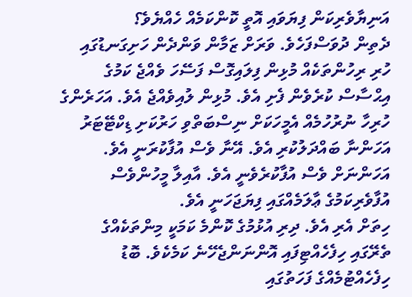އަނިޔާވެރިކަން ފިޔަވައި އޮތީ ކޮންކަމެއް ހެއްޔެވެ؟
ދެތިން ދުވަސްފަހެވެ. ވަރަށް ޒަމާން ވަންދެން ހަށިގަނޑުގައި ހުރި ރިހުންތަކެއް މުޅިން ފިލައިގޮސް ފަސޭހަ ވެއްޖެ ކަމުގެ އިޙްސާސް ކުރެވެން ފެށި އެވެ. މުޅިން ލުއިވެއްޖެ އެވެ. އަހަރެންގެ ހުރިހާ ނުރުހުމެއް އެމީހަކަށް ނިސްބަތްވި ހަރުކަށި ޑިކްޓޭޓަރު އަހަންނާ ބައްދަލުކުރި އެވެ. އޭނާ ވެސް އުފާކުރަނީ އެވެ. އަހަންނަށް ވެސް އުފާކުރެވެނީ އެވެ. އާއިލާ މީހުންވެސް އުފާވެރިކަމުގެ ޢާލަމެއްގައި ފިޔަޖަހަނީ އެވެ.
ހިތަށް އެރި އެވެ. ދިރި އުޅުމުގެ ކޮންމެ ކަމަކީ މިންތަކެއްގެ ތެރޭގައި ހިފެހެއްޓިފައި އޮންނަންޖެހޭނެ ކަމެކެވެ. ބޮޑު ހިފެހެއްޓުމެއްގެ ފަހަތުގައި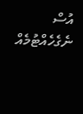އުސް ނެގެހެއްޓުމެއް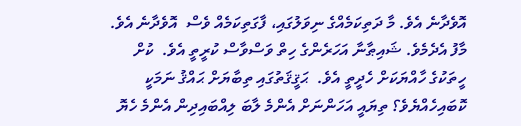އޮވެދާނެ އެވެ. މާ ދަތިކަމެއްގެ ނިވަލުގައި، ފާގަތިކަމެއް ވެސް  އޮވެދާނެ އެވެ.
މާފު އެދެމެވެ. ޝައިޠާނާ އަހަރެންގެ ހިތް ވަސްވާސް ކުރީތީ އެވެ.  ކުށް ހީތަކުގެ ހާއްޔަކަށް ހެދީތީ އެވެ.  ޙަޤީޤަތުގައި ތިބާޔަށް ޙައްޤު ނަމަކީ ކޮބައިހެއްޔެވެ؟ ތިޔައީ އަހަންނަށް އެންމެ ލާބަ ލިއްބައިދިން އެންމެ ހެޔޮ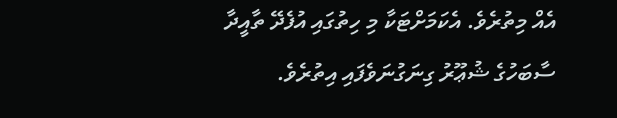އެއް މިތުރެވެ. އެކަމަށްޓަކާ މި ހިތުގައި އުފެދޭ ތާއީދާ ސާބަހުގެ ޝުޢޫރު ގިނަގުނަވެފައި އިތުރެވެ.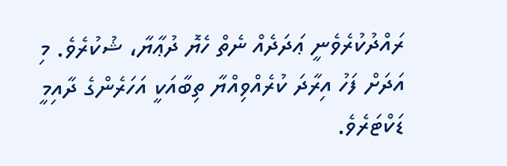ރައްދުކުރެވެނީ ޢަދަދެއް ނެތް ހެޔޮ ދުޢާޔާ، ޝުކުރެވެ. މި އަދަށް ފަހު އިރާދަ ކުރެއްވިއްޔާ ތިބާއަކީ އަހަރެންގެ ދާއިމީ ޑަކްޓަރެވެ.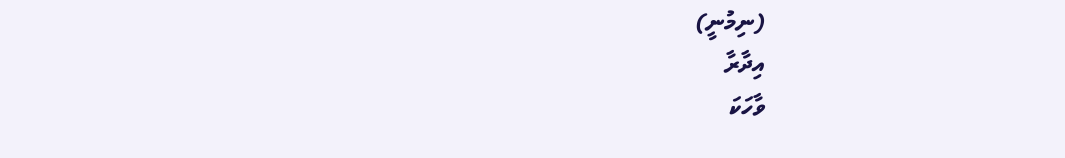(ނިމުނީ)
އިދާރާ
ވާހަކަ